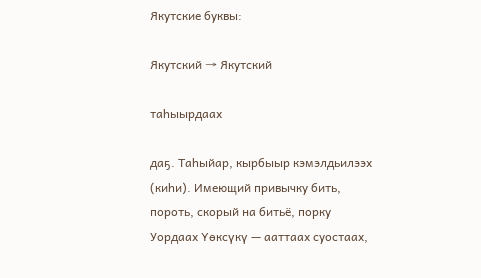Якутские буквы:

Якутский → Якутский

таһыырдаах

даҕ. Таһыйар, кырбыыр кэмэлдьилээх (киһи). Имеющий привычку бить, пороть, скорый на битьё, порку
Уордаах Үөксүкү — ааттаах суостаах,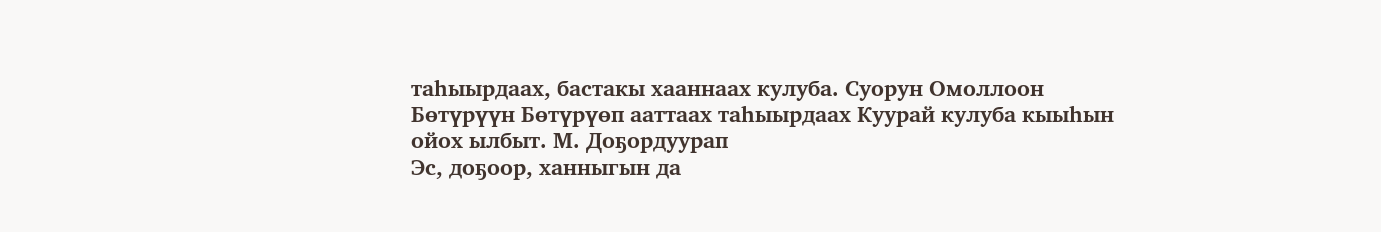таһыырдаах, бастакы хааннаах кулуба. Суорун Омоллоон
Бөтүрүүн Бөтүрүөп ааттаах таһыырдаах Куурай кулуба кыыһын ойох ылбыт. М. Доҕордуурап
Эс, доҕоор, ханныгын да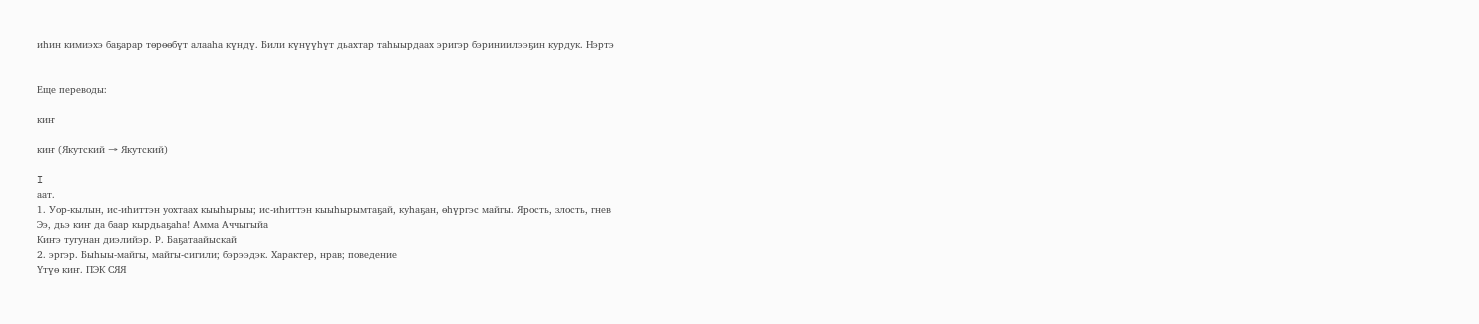иһин кимиэхэ баҕарар төрөөбүт алааһа күндү. Били күнүүһүт дьахтар таһыырдаах эригэр бэриниилээҕин курдук. Нэртэ


Еще переводы:

киҥ

киҥ (Якутский → Якутский)

I
аат.
1. Уор-кылын, ис-иһиттэн уохтаах кыыһырыы; ис-иһиттэн кыыһырымтаҕай, куһаҕан, өһүргэс майгы. Ярость, злость, гнев
Ээ, дьэ киҥ да баар кырдьаҕаһа! Амма Аччыгыйа
Киҥэ тугунан диэлийэр. Р. Баҕатаайыскай
2. эргэр. Быһыы-майгы, майгы-сигили; бэрээдэк. Характер, нрав; поведение
Үтүө киҥ. ПЭК СЯЯ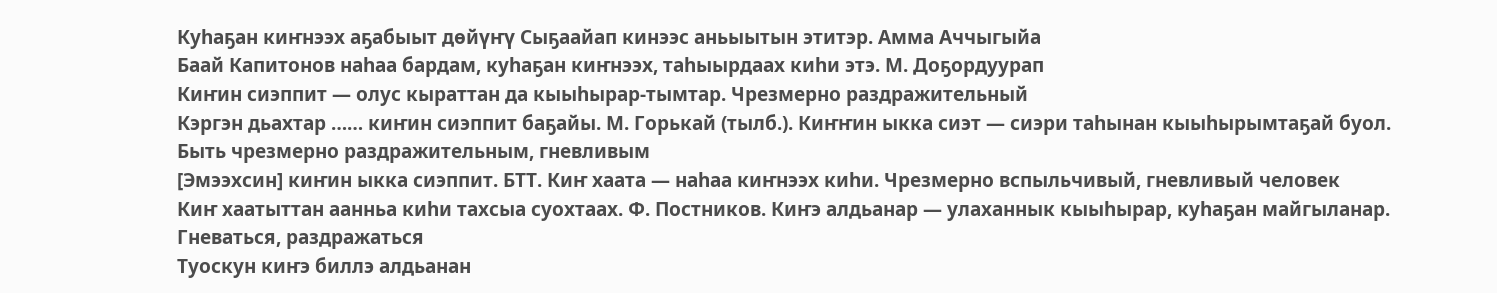Куһаҕан киҥнээх аҕабыыт дөйүҥү Сыҕаайап кинээс аньыытын этитэр. Амма Аччыгыйа
Баай Капитонов наһаа бардам, куһаҕан киҥнээх, таһыырдаах киһи этэ. М. Доҕордуурап
Киҥин сиэппит — олус кыраттан да кыыһырар-тымтар. Чрезмерно раздражительный
Кэргэн дьахтар …… киҥин сиэппит баҕайы. М. Горькай (тылб.). Киҥҥин ыкка сиэт — сиэри таһынан кыыһырымтаҕай буол. Быть чрезмерно раздражительным, гневливым
[Эмээхсин] киҥин ыкка сиэппит. БТТ. Киҥ хаата — наһаа киҥнээх киһи. Чрезмерно вспыльчивый, гневливый человек
Киҥ хаатыттан аанньа киһи тахсыа суохтаах. Ф. Постников. Киҥэ алдьанар — улаханнык кыыһырар, куһаҕан майгыланар. Гневаться, раздражаться
Туоскун киҥэ биллэ алдьанан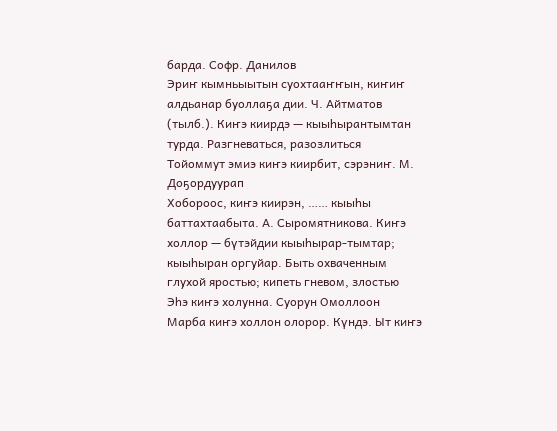барда. Софр. Данилов
Эриҥ кымньыытын суохтааҥҥын, киҥиҥ алдьанар буоллаҕа дии. Ч. Айтматов (тылб.). Киҥэ киирдэ — кыыһырантымтан турда. Разгневаться, разозлиться
Тойоммут эмиэ киҥэ киирбит, сэрэниҥ. М. Доҕордуурап
Хобороос, киҥэ киирэн, …… кыыһы баттахтаабыта. А. Сыромятникова. Киҥэ холлор — бүтэйдии кыыһырар-тымтар; кыыһыран оргуйар. Быть охваченным глухой яростью; кипеть гневом, злостью
Эһэ киҥэ холунна. Суорун Омоллоон
Марба киҥэ холлон олорор. Күндэ. Ыт киҥэ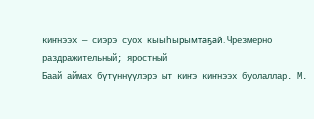киҥнээх — сиэрэ суох кыыһырымтаҕай. Чрезмерно раздражительный; яростный
Баай аймах бүтүннүүлэрэ ыт киҥэ киҥнээх буолаллар. М.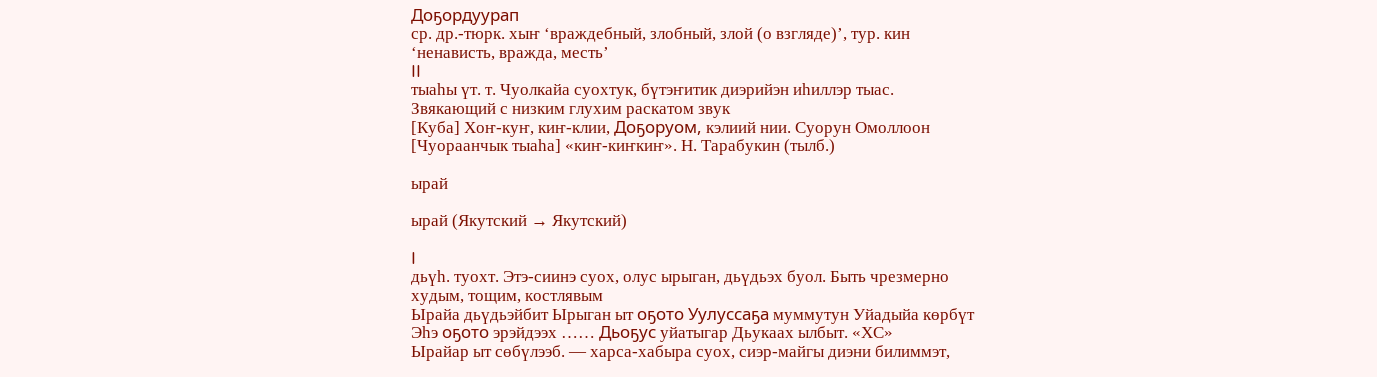Доҕордуурап
ср. др.-тюрк. хыҥ ‘враждебный, злобный, злой (о взгляде)’, тур. кин ‘ненависть, вражда, месть’
II
тыаһы үт. т. Чуолкайа суохтук, бүтэҥитик диэрийэн иһиллэр тыас. Звякающий с низким глухим раскатом звук
[Куба] Хоҥ-куҥ, киҥ-клии, Доҕоруом, кэлиий нии. Суорун Омоллоон
[Чуораанчык тыаһа] «киҥ-киҥкиҥ». Н. Тарабукин (тылб.)

ырай

ырай (Якутский → Якутский)

I
дьүһ. туохт. Этэ-сиинэ суох, олус ырыган, дьүдьэх буол. Быть чрезмерно худым, тощим, костлявым
Ырайа дьүдьэйбит Ырыган ыт оҕото Уулуссаҕа муммутун Уйадыйа көрбүт Эһэ оҕото эрэйдээх …… Дьоҕус уйатыгар Дьукаах ылбыт. «ХС»
Ырайар ыт сөбүлээб. — харса-хабыра суох, сиэр-майгы диэни билиммэт,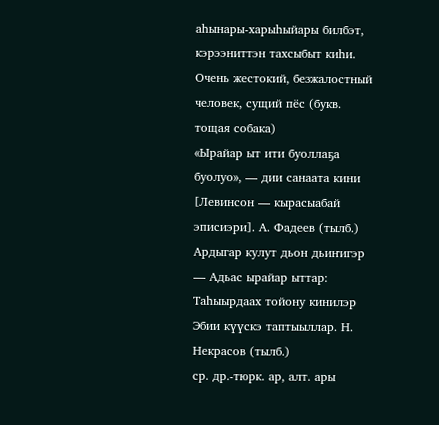аһынары-харыһыйары билбэт, кэрээниттэн тахсыбыт киһи. Очень жестокий, безжалостный человек, сущий пёс (букв. тощая собака)
«Ырайар ыт ити буоллаҕа буолуо», — дии санаата кини [Левинсон — кырасыабай эписиэри]. А. Фадеев (тылб.)
Ардыгар кулут дьон дьиҥигэр — Адьас ырайар ыттар: Таһыырдаах тойону кинилэр Эбии күүскэ таптыыллар. Н. Некрасов (тылб.)
ср. др.-тюрк. ар, алт. ары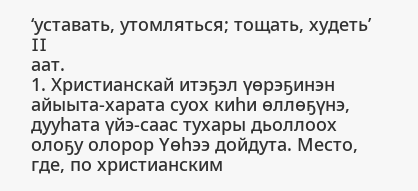‘уставать, утомляться; тощать, худеть’
II
аат.
1. Христианскай итэҕэл үөрэҕинэн айыыта-харата суох киһи өллөҕүнэ, дууһата үйэ-саас тухары дьоллоох олоҕу олорор Үөһээ дойдута. Место, где, по христианским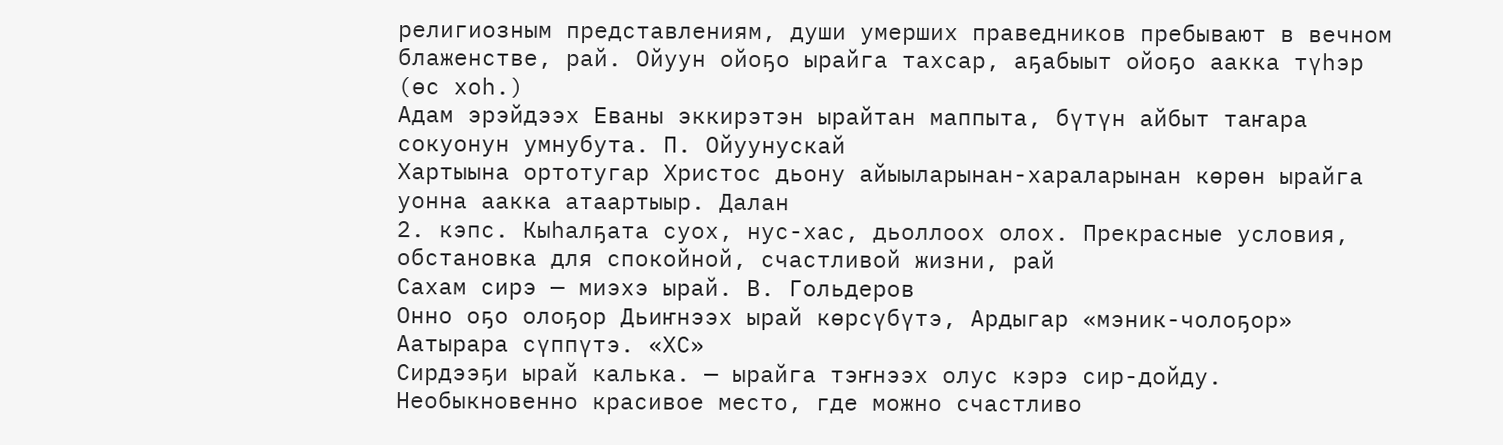религиозным представлениям, души умерших праведников пребывают в вечном блаженстве, рай. Ойуун ойоҕо ырайга тахсар, аҕабыыт ойоҕо аакка түһэр (өс хоһ.)
Адам эрэйдээх Еваны эккирэтэн ырайтан маппыта, бүтүн айбыт таҥара сокуонун умнубута. П. Ойуунускай
Хартыына ортотугар Христос дьону айыыларынан-хараларынан көрөн ырайга уонна аакка атаартыыр. Далан
2. кэпс. Кыһалҕата суох, нус-хас, дьоллоох олох. Прекрасные условия, обстановка для спокойной, счастливой жизни, рай
Сахам сирэ — миэхэ ырай. В. Гольдеров
Онно оҕо олоҕор Дьиҥнээх ырай көрсүбүтэ, Ардыгар «мэник-чолоҕор» Аатырара сүппүтэ. «ХС»
Сирдээҕи ырай калька. — ырайга тэҥнээх олус кэрэ сир-дойду. Необыкновенно красивое место, где можно счастливо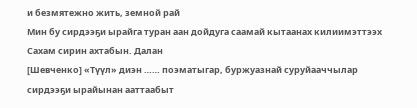и безмятежно жить, земной рай
Мин бу сирдээҕи ырайга туран аан дойдуга саамай кытаанах килиимэттээх Сахам сирин ахтабын. Далан
[Шевченко] «Түүл» диэн …… поэматыгар, буржуазнай суруйааччылар сирдээҕи ырайынан ааттаабыт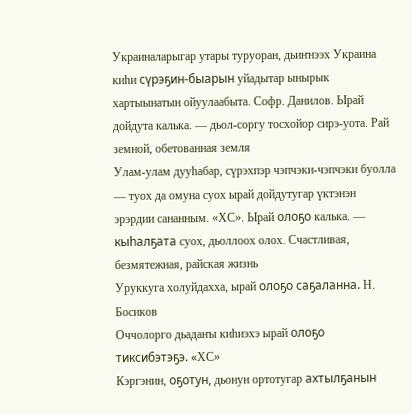Украиналарыгар утары туруоран, дьиҥнээх Украина киһи сүрэҕин-быарын уйадытар ынырык хартыынатын ойуулаабыта. Софр. Данилов. Ырай дойдута калька. — дьол-соргу тосхойор сирэ-уота. Рай земной, обетованная земля
Улам-улам дууһабар, сүрэхпэр чэпчэки-чэпчэки буолла — туох да омуна суох ырай дойдутугар үктэнэн эрэрдии сананным. «ХС». Ырай олоҕо калька. — кыһалҕата суох, дьоллоох олох. Счастливая, безмятежная, райская жизнь
Уруккуга холуйдахха, ырай олоҕо саҕаланна. Н. Босиков
Оччолорго дьадаҥы киһиэхэ ырай олоҕо тиксибэтэҕэ. «ХС»
Кэргэнин, оҕотун, дьонун ортотугар ахтылҕанын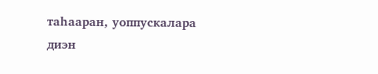таһааран, уоппускалара диэн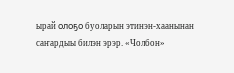ырай олоҕо буоларын этинэн-хаанынан саҥардыы билэн эрэр. «Чолбон»